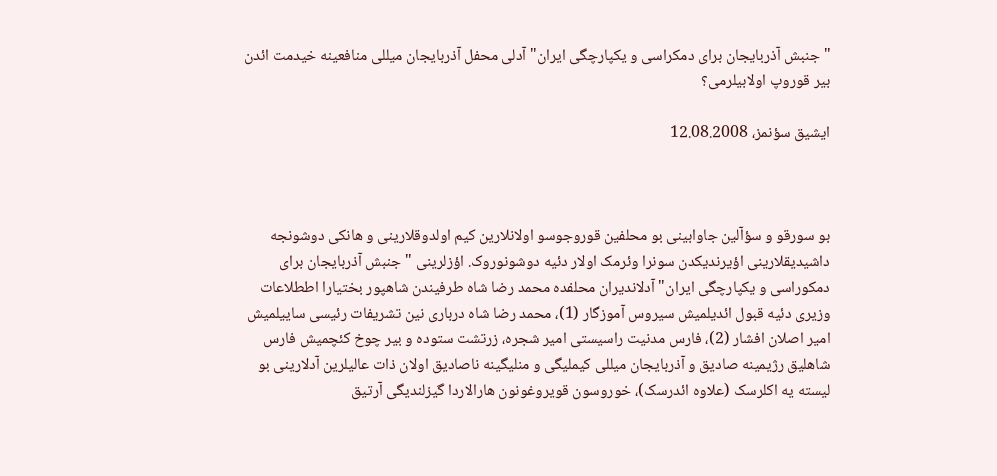"جنبش آذربایجان برای دمکراسی و یکپارچگی ایران" آدلی محفل آذربایجان میللی منافعینه خیدمت ائدن بیر قوروپ اولابیلرمی؟

ایشیق سؤنمز، 12.08.2008



بو سورقو و سؤآلین جاوابینی بو محلفین قوروجوسو اولانلارین کیم اولدوقلارینی و هانکی دوشونجه داشیدیقلارینی اؤیرندیکدن سونرا وئرمک اولار دئیه دوشونوروک. اؤزلرینی "جنبش آذربایجان برای دمکوراسی و یکپارچگی ایران" آدلاندیران محلفده محمد رضا شاه طرفیندن شاهپور بختیارا اططلاعات وزیری دئیه قبول ائدیلمیش سیروس آموزگار (1)، محمد رضا شاه درباری نین تشریفات رئیسی ساییلمیش امیر اصلان افشار (2)، فارس مدنیت راسیستی امیر شجره، زرتشت ستوده و بیر چوخ کئچمیش فارس شاهلیق رژیمینه صادیق و آذربایجان میللی کیملیگی و منلیگینه ناصادیق اولان ذات عالیلرین آدلارینی بو لیسته یه اکلرسک (علاوه ائدرسک)، خوروسون قویروغونون هارالاردا گیزلندیگی آرتیق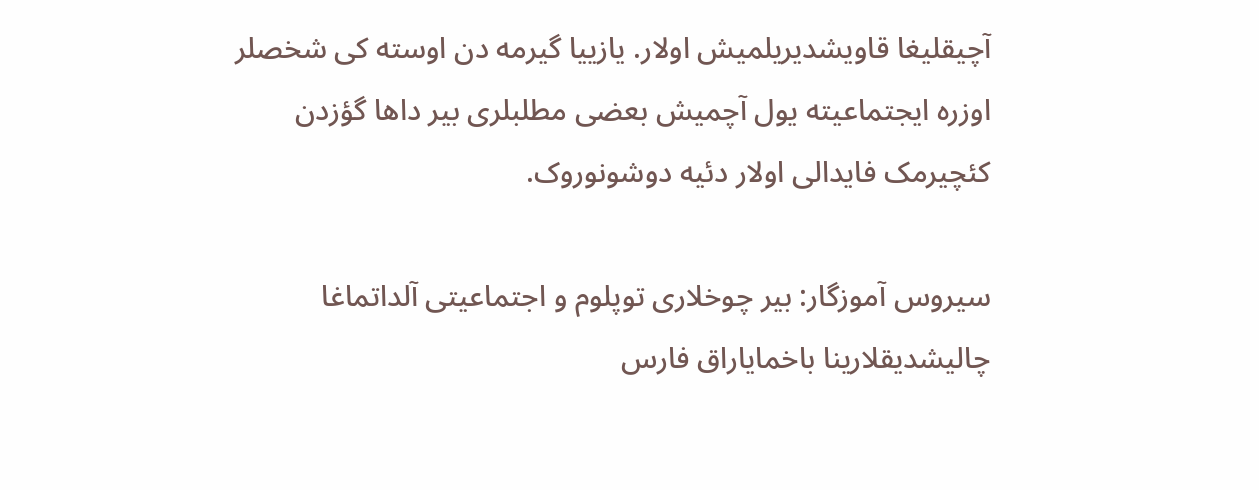آچیقلیغا قاویشدیریلمیش اولار. یازییا گیرمه دن اوسته کی شخصلر اوزره ایجتماعیته یول آچمیش بعضی مطلبلری بیر داها گؤزدن کئچیرمک فایدالی اولار دئیه دوشونوروک.

سیروس آموزگار: بیر چوخلاری توپلوم و اجتماعیتی آلداتماغا چالیشدیقلارینا باخمایاراق فارس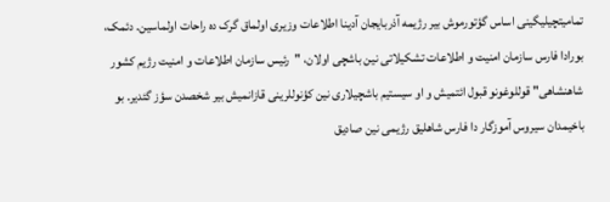تمامیتچیلیگینی اساس گؤتورموش بیر رژیمه آذربایجان آدینا اطلاعات وزیری اولماق گرک ده راحات اولماسین. دئمک، بورادا فارس سازمان امنیت و اطلاعات تشکیلاتی نین باشچی اولان، "رئیس سازمان اطلاعات و امنیت رژیم کشور شاهنشاهی" قوللوغونو قبول ائتمیش و او سیستیم باشچیلاری نین کؤنوللرینی قازانمیش بیر شخصدن سؤز گئدیر. بو باخیمدان سیروس آموزگار دا فارس شاهلیق رژیمی نین صادیق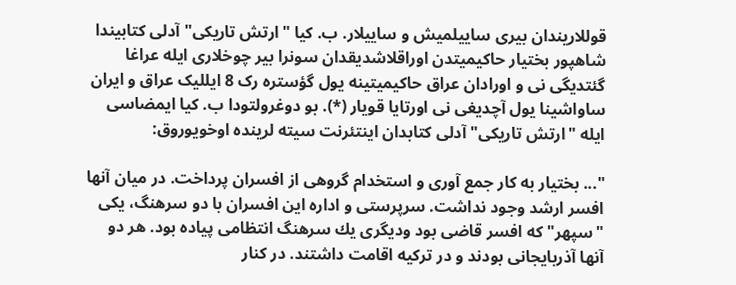قوللاریندان بیری ساییلمیش و ساییلار. ب. کیا "ارتش تاریکی" آدلی کتابیندا شاهپور بختیار حاکیمیتدن اوراقلاشدیقدان سونرا بیر چوخلاری ایله عراغا گئتدیگی نی و اورادان عراق حاکیمیتینه یول گؤستره رک 8 ایللیک عراق و ایران ساواشینا یول آچدیغی نی اورتایا قویار (*). بو دوغرولتودا ب. کیا ایمضاسی ایله "ارتش تاریکی" آدلی کتابدان اینتئرنت سیته لرینده اوخویوروق:

"... بختيار به كار جمع آوری و استخدام گروهی از افسران پرداخت. در ميان آنها افسر ارشد وجود نداشت. سرپرستی و اداره اين افسران با دو سرهنگ، يكی "سپهر" كه افسر قاضی بود وديگری يك سرهنگ انتظامی پياده بود. هر دو آنها آذربايجانی بودند و در تركيه اقامت داشتند. در كنار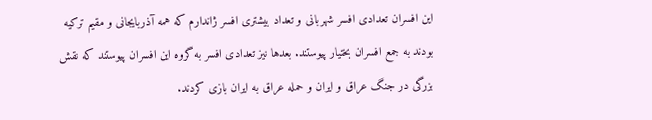اين افسران تعدادی افسر شهربانی و تعداد بيشتری افسر ژاندارم كه همه آذربايجانی و مقيم تركيه بودند به جمع افسران بختيار پيوستند. بعدها نيز تعدادی افسر به گروه اين افسران پيوستند كه نقش بزرگی در جنگ عراق و ايران و حمله عراق به ايران بازی كردند.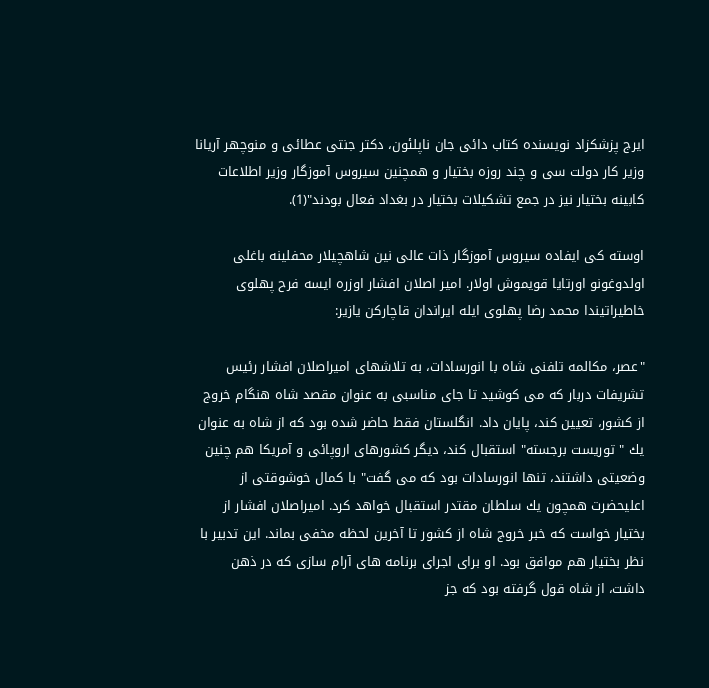ايرج پزشكزاد نويسنده كتاب دائی جان ناپلئون، دكتر جنتی عطائی و منوچهر آريانا وزير كار دولت سی و چند روزه بختيار و همچنين سيروس آموزگار وزير اطلاعات كابينه بختيار نيز در جمع تشكيلات بختيار در بغداد فعال بودند"(1).

اوسته کی ایفاده سیروس آموزگار ذات عالی نین شاهچیلار محفلینه باغلی اولدوغونو اورتایا قویموش اولار. امیر اصلان افشار اوزره ایسه فرح پهلوی خاطیراتیندا محمد رضا پهلوی ایله ایراندان قاچارکن یازیر:

"عصر، مكالمه تلفنی شاه با انورسادات، به تلاشهای امیراصلان افشار رئیس تشریفات دربار كه می كوشید تا جای مناسبی به عنوان مقصد شاه هنگام خروج از كشور، تعیین كند، پایان داد. انگلستان فقط حاضر شده بود كه از شاه به عنوان یك " توریست برجسته" استقبال كند، دیگر كشورهای اروپائی و آمریكا هم چنین وضعیتی داشتند، تنها انورسادات بود كه می گفت" با كمال خوشوقتی از اعلیحضرت همچون یك سلطان مقتدر استقبال خواهد كرد. امیراصلان افشار از بختیار خواست كه خبر خروج شاه از كشور تا آخرین لحظه مخفی بماند. این تدبیر با نظر بختیار هم موافق بود. او برای اجرای برنامه های آرام سازی كه در ذهن داشت، از شاه قول گرفته بود كه جز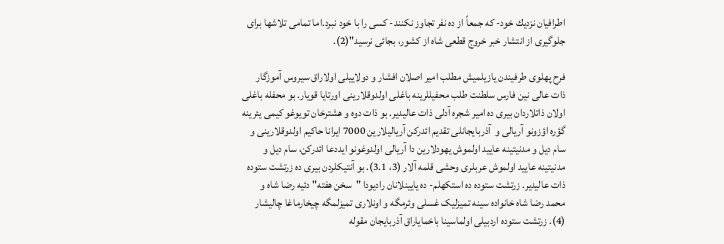اطرافیان نزدیك خود- كه جمعاً از ده نفر تجاوز نكنند- كسی را با خود نبرد.اما تمامی تلاشها برای جلوگیری از انتشار خبر خروج قطعی شاه از كشور، بجائی نرسید"(2).

فرح پهلوی طرفیندن یازیلمیش مطلب امیر اصلان افشار و دولاییلی اولاراق سیروس آموزگار ذات عالی نین فارس سلطنت طلب محفیللرینه باغلی اولدوقلارینی اورتایا قویار. بو محفله باغلی اولان ذاتلاردان بیری ده امیر شجره آدلی ذات عالیدیر. بو ذات دوه و هشترخان تویوغو کیمی یئرینه گؤره اؤزونو آریالی و  آذربایجانلی تقدیم ائدرکن آریالیلارین 7000 ایرانا حاکیم اولدوقلارینی و سام دیل و مدنیتینه عایید اولموش یهودلارین دا آریالی اولدوغونو ایددعا ائدرکن، سام دیل و مدنیتینه عایید اولموش عربلری وحشی قلمه آلار (3، 3.1). بو آنتیکلردن بیری ده زرتشت ستوده ذات عالیدیر. زرتشت ستوده ده استکهلم- ده یایینلانان رادیودا "سخن هفته" دئیه رضا شاه و محمد رضا شاه خانواده سینه تمیزلیک غسلی وئرمگه و اونلاری تمیزلمگه چیخارماغا چالیشار (4). زرتشت ستوده اردبیلی اولماسینا باخمایاراق آذربایجان مقوله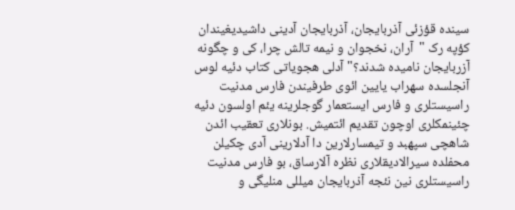سینده قؤزئی آذربایجان، آذربایجان آدینی داشیدیغیندان کؤپه رک "آران، نخجوان و نیمه تالش چرا، کی و چگونه آزربایجان نامیده شدند؟" آدلی هجویاتی کتاب دئیه لوس آنجلسده سهراب یایین ائوی طرفیندن فارس مدنیت راسیستلری و فارس ایستعمار گوجلرینه یئم اولسون دئیه چئینمکلری اوچون تقدیم ائتمیش. بونلاری تعقیب ائدن شاهچی سپهبد و تیمسارلارین دا آدلارینی آدی چکیلن محفلده سیرالادیقلاری نظره آلارساق، بو فارس مدنیت راسیستلری نین نئجه آذربایجان میللی منلیگی و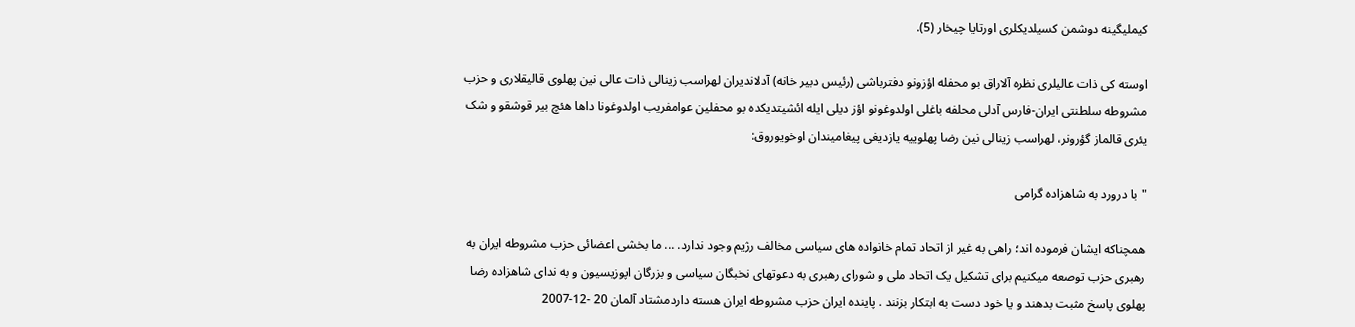کیملیگینه دوشمن کسیلدیکلری اورتایا چیخار (5).

اوسته کی ذات عالیلری نظره آلاراق بو محفله اؤزونو دفترباشی (رئیس دبیر خانه) آدلاندیران لهراسب زینالی ذات عالی نین پهلوی قالیقلاری و حزب مشروطه سلطنتی ایران-فارس آدلی محلفه باغلی اولدوغونو اؤز دیلی ایله ائشیتدیکده بو محفلین عوامفریب اولدوغونا داها هئچ بیر قوشقو و شک یئری قالماز گؤرونر، لهراسب زینالی نین رضا پهلوییه یازدیغی پیغامیندان اوخویوروق:

"با درورد به شاهزاده گرامی

همچناکه ایشان فرموده اند؛ راهی به غیر از اتحاد تمام خانواده های سیاسی مخالف رژیم وجود ندارد. ... ما بخشی اعضائی حزب مشروطه ایران به رهبری حزب توصعه میکنیم برای تشکیل یک اتحاد ملی و شورای رهبری به دعوتهای نخبگان سیاسی و بزرگان اپوزیسیون و به ندای شاهزاده رضا پهلوی پاسخ مثبت بدهند و یا خود دست به ابتکار بزنند . پاینده ایران حزب مشروطه ایران هسته داردمشتاد آلمان 20 -12-2007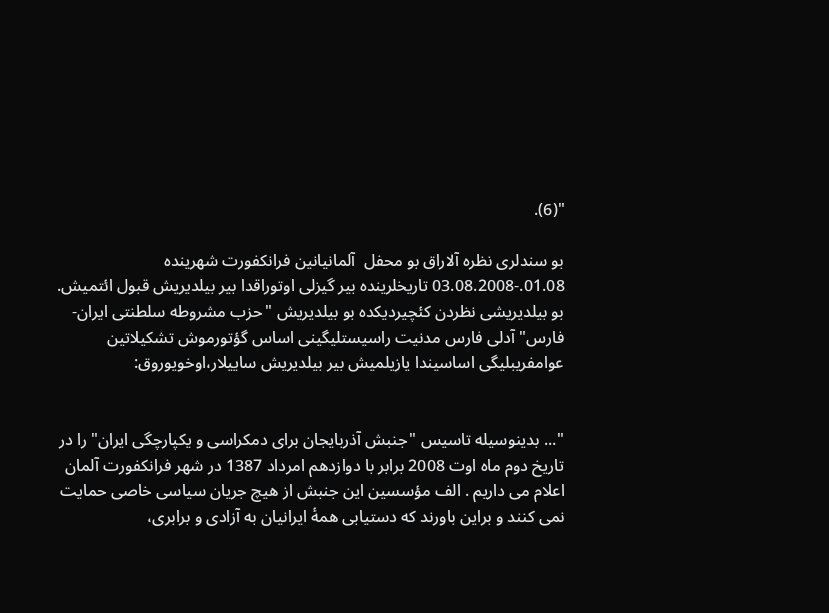"(6).

بو سندلری نظره آلاراق بو محفل  آلمانیانین فرانکفورت شهرینده 01.08.-03.08.2008 تاریخلرینده بیر گیزلی اوتوراقدا بیر بیلدیریش قبول ائتمیش. بو بیلدیریشی نظردن کئچیردیکده بو بیلدیریش "حزب مشروطه سلطنتی ایران-فارس" آدلی فارس مدنیت راسیستلیگینی اساس گؤتورموش تشکیلاتین عوامفریبلیگی اساسیندا یازیلمیش بیر بیلدیریش ساییلار،اوخویوروق:


"... بدینوسیله تاسیس "جنبش آذربایجان برای دمکراسی و یکپارچگی ایران" را در تاریخ دوم ماه اوت 2008 برابر با دوازدهم امرداد 1387 در شهر فرانکفورت آلمان اعلام می داریم . الف مؤسسین این جنبش از هیچ جریان سیاسی خاصی حمایت نمی کنند و براین باورند که دستیابی همۀ ایرانیان به آزادی و برابری،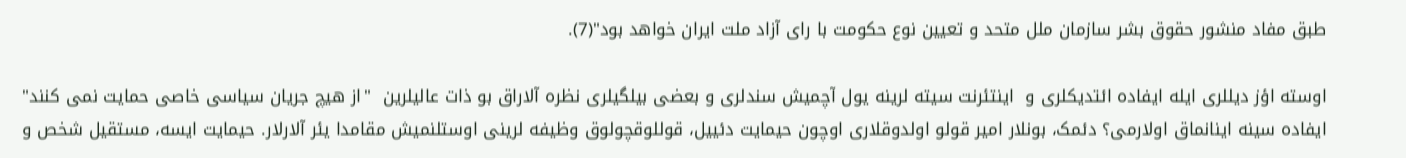طبق مفاد منشور حقوق بشر سازمان ملل متحد و تعیین نوع حکومت با رای آزاد ملت ایران خواهد بود"(7).

اوسته اؤز دیللری ایله ایفاده ائتدیکلری و  اینتئرنت سیته لرینه یول آچمیش سندلری و بعضی بیلگیلری نظره آلاراق بو ذات عالیلرین  "از هیچ جریان سیاسی خاصی حمایت نمی کنند" ایفاده سینه اینانماق اولارمی؟ دئمک، بونلار امیر قولو اولدوقلاری اوچون حیمایت دئییل، قوللوقچولوق وظیفه لرینی اوستلنمیش مقامدا یئر آلارلار. حیمایت ایسه، مستقیل شخص و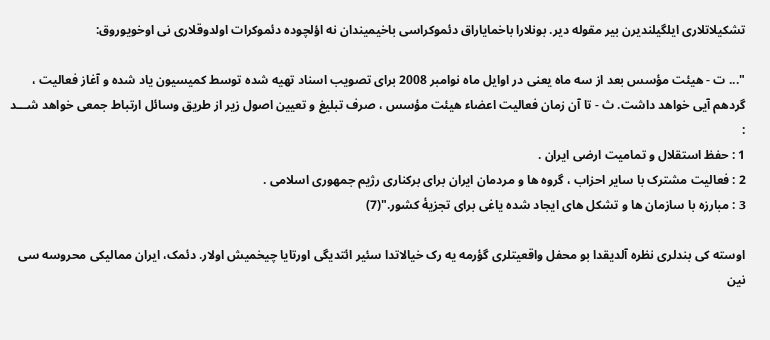تشکیلاتلاری ایلگیلندیرن بیر مقوله دیر. بونلارا باخمایاراق دئموکراسی باخیمیندان نه اؤلچوده دئموکرات اولدوقلاری نی اوخویوروق:

"... ت - هیئت مؤسس بعد از سه ماه یعنی در اوایل ماه نوامبر 2008 برای تصویب اسناد تهیه شده توسط کمیسیون یاد شده و آغاز فعالیت ، گردهم آیی خواهد داشت. ث - تا آن زمان فعالیت اعضاء هیئت مؤسس ، صرف تبلیغ و تعیین اصول زیر از طریق وسائل ارتباط جمعی خواهد شـــد :
1 : حفظ استقلال و تمامیت ارضی ایران .
2 : فعالیت مشترک با سایر احزاب ، گروه ها و مردمان ایران برای برکناری رژیم جمهوری اسلامی .
3 : مبارزه با سازمان ها و تشکل های ایجاد شده یاغی برای تجزیۀ کشور."(7)

اوسته کی بندلری نظره آلدیقدا بو محفل واقعیتلری گؤرمه یه رک خیالاتدا سئیر ائتدیگی اورتایا چیخمیش اولار. دئمک، ایران ممالیکی محروسه سی نین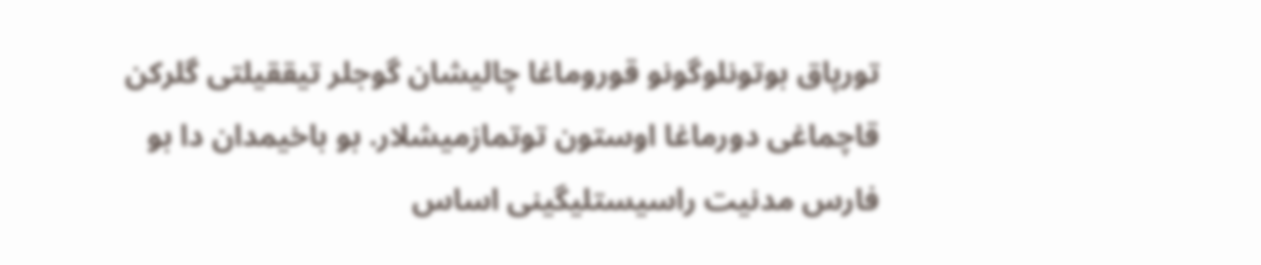تورپاق بوتونلوگونو قوروماغا چالیشان گوجلر تیققیلتی گلرکن قاچماغی دورماغا اوستون توتمازمیشلار. بو باخیمدان دا بو فارس مدنیت راسیستلیگینی اساس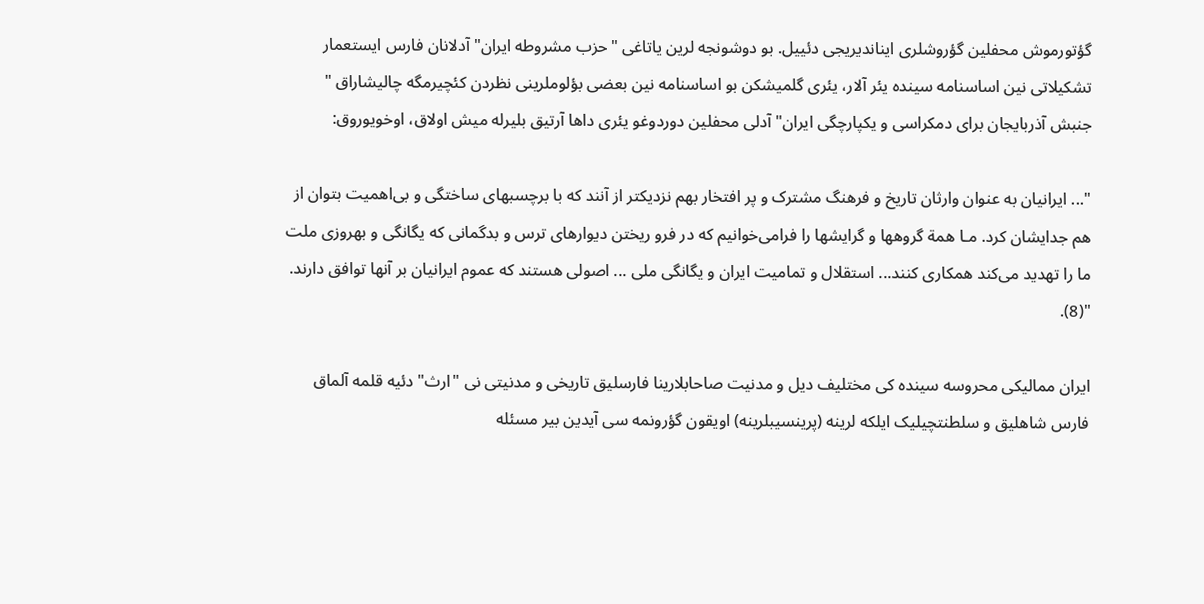گؤتورموش محفلین گؤروشلری ایناندیریجی دئییل. بو دوشونجه لرین یاتاغی "حزب مشروطه ایران" آدلانان فارس ایستعمار تشکیلاتی نین اساسنامه سینده یئر آلار، یئری گلمیشکن بو اساسنامه نین بعضی بؤلوملرینی نظردن کئچیرمگه چالیشاراق " جنبش آذربایجان برای دمکراسی و یکپارچگی ایران" آدلی محفلین دوردوغو یئری داها آرتیق بلیرله میش اولاق، اوخویوروق:

"... ايرانيان به عنوان وارثان تاريخ و فرهنگ مشترک و پر افتخار بهم نزديکتر از آنند که با برچسبهای ساختگی و بی‌اهميت بتوان از هم جدايشان کرد. مـا همة گروهها و گرايشها را فرامی‌خوانيم که در فرو ريختن ديوارهای ترس و بدگمانی که يگانگی و بهروزی ملت ما را تهديد می‌کند همکاری کنند... استقلال و تماميت ايران و يگانگی ملی ... اصولی هستند که عموم ايرانيان بر آنها توافق دارند. "(8).

ایران ممالیکی محروسه سینده کی مختلیف دیل و مدنیت صاحابلارینا فارسلیق تاریخی و مدنیتی نی "ارث" دئیه قلمه آلماق فارس شاهلیق و سلطنتچیلیک ایلکه لرینه (پرینسیبلرینه) اویقون گؤرونمه سی آیدین بیر مسئله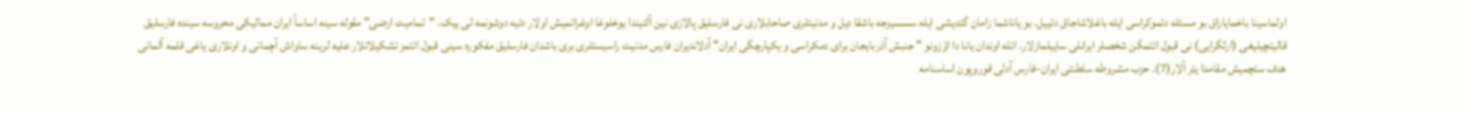اولماسینا باخمایاراق بو مسئله دئموکراسی ایله باغلاشاجاق دئییل. بو یاناشما زامان گئدیشی ایله سسسیزجه باشقا دیل و مدنیتلری صاحابلاری نی فارسلیق پالازی نین آلتیندا یوخلوغا اوغراتمیش اولار دئیه دوشونمه لی ییک. "تمامیت ارضی" مقوله سینه اساساً ایران ممالیکی محروسه سینده فارسلیق قالیتچیلیغی (ارثگرایی) نی قبول ائتمگن شخصلر ایرانلی ساییلمازلار. ائله اوندان یانا دا اؤزونو " جنبش آذربایجان برای دمکراسی و یکپارچگی ایران" آدلاندیران فارس مدنیت راسیستلری بری باشدان فارسلیق مفکوره سینی قبول ائتمز تشکیلاتلار علیه لرینه ساواش آچمانی و اونلاری یاغی قلمه آلمانی هدف سئچمیش مقامدا یئر آلار(7). حزب مشروطه سلطنتی ایران-فارس آدلی قوروپون اساسنامه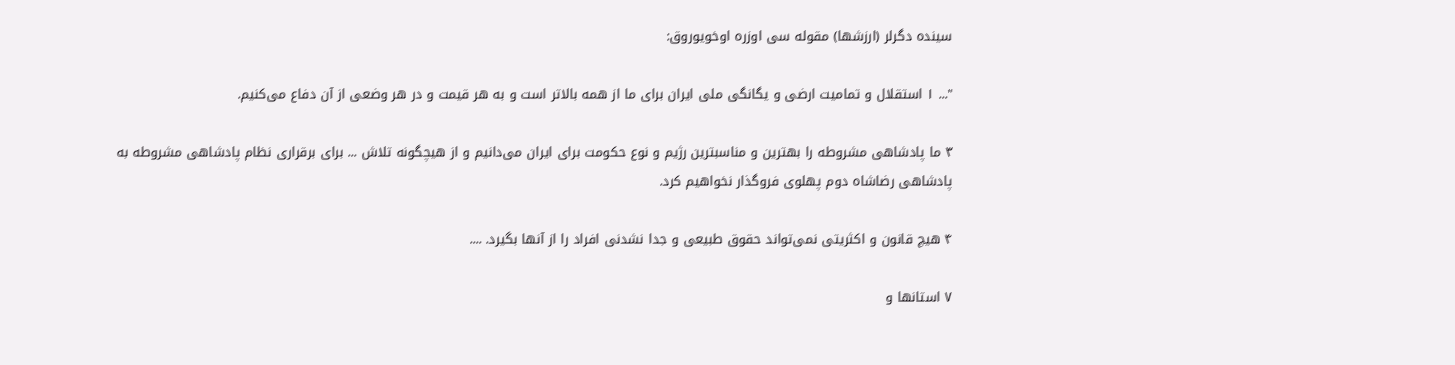سینده دگرلر (ارزشها) مقوله سی اوزره اوخویوروق:

"... ۱ استقلال و تماميت ارضی و يگانگی ملی ايران برای ما از همه بالاتر است و به هر قيمت و در هر وضعی از آن دفاع می‌کنيم.

۳ ما پادشاهی مشروطه را بهترين و مناسبترين رژيم و نوع حکومت برای ايران می‌دانيم و از هيچگونه تلاش ... برای برقراری نظام پادشاهی مشروطه به پادشاهی رضاشاه دوم پهلوی فروگذار نخواهيم کرد.

۴ هيچ قانون و اکثريتی نمی‌تواند حقوق طبيعی و جدا نشدنی افراد را از آنها بگيرد. ....

۷ استانها و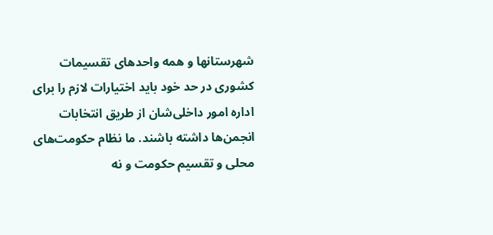شهرستانها و همه واحدهای تقسيمات کشوری در حد خود بايد اختيارات لازم را برای اداره امور داخلی‌شان از طريق انتخابات انجمن‌ها داشته باشند. ما نظام حکومت‌های محلی و تقسيم حکومت و نه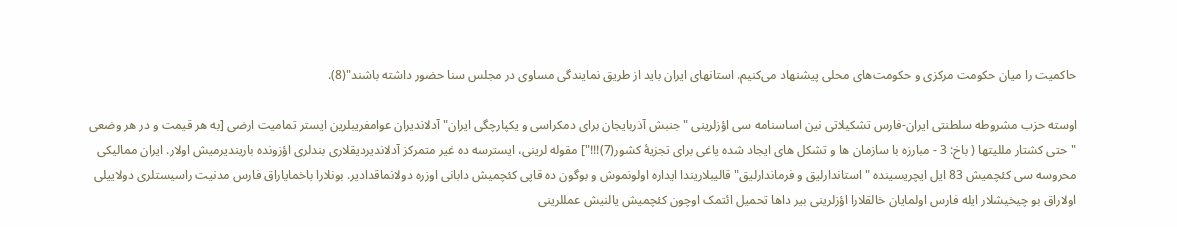حاکميت را ميان حکومت مرکزی و حکومت‌های محلی پيشنهاد می‌کنيم. استانهای ايران بايد از طريق نمايندگی مساوی در مجلس سنا حضور داشته باشند"(8).

اوسته حزب مشروطه سلطنتی ایران-فارس تشکیلاتی نین اساسنامه سی اؤزلرینی "جنبش آذربایجان برای دمکراسی و یکپارچگی ایران" آدلاندیران عوامفریبلرین ایستر تمامیت ارضی [به هر قیمت و در هر وضعی "حتی کشتار مللیتها ( باخ: 3 - مبارزه با سازمان ها و تشکل های ایجاد شده یاغی برای تجزیۀ کشور(7)!!!"] مقوله لرینی، ایسترسه ده غیر متمرکز آدلاندیردیقلاری بندلری اؤزونده باریندیرمیش اولار. ایران ممالیکی محروسه سی کئچمیش 83 ایل ایچریسینده "استاندارلیق و فرماندارلیق" قالیبلاریندا ایداره اولونموش و بوگون ده قاپی کئچمیش دابانی اوزره دولانماقدادیر. بونلارا باخمایاراق فارس مدنیت راسیستلری دولاییلی اولاراق بو چیخیشلار ایله فارس اولمایان خالقلارا اؤزلرینی بیر داها تحمیل ائتمک اوچون کئچمیش یالنیش عمللرینی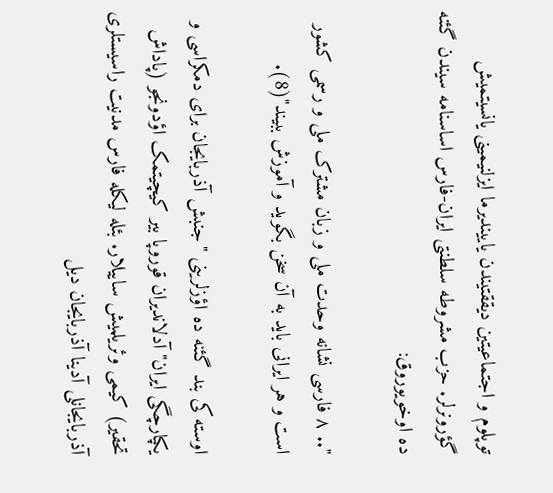توپلوم و اجتماعیتین دیققتیندن یاییندیرما ایزلنیمینی یانسیتمیش گؤرونرلر. حزب مشروطه سلطنتی ایران-فارس اساسنامه سیندن گئنه ده اوخویوروق:

".. ۸ فارسی نشانه وحدت ملی و زبان مشترک ملی و رسمی کشور است و هر ايرانی بايد به آن سخن بگويد و آموزش ببيند"(8).

اوسته کی بند گئنه ده اؤزلرینی "جنبش آذربایجان برای دمکراسی و یکپارچگی ایران" آدلاندیران قوروپا بیر کیچیتمک اؤدونجو (پاداش تحقیر) کیمی وئریلمیش ساییلار. بئله لیکله فارس مدنیت راسیستلری آذربایجانلی آدینا آذربایجان دیل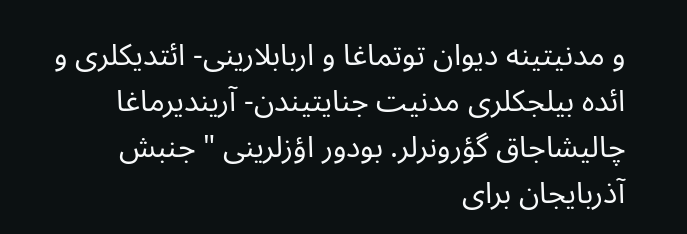و مدنیتینه دیوان توتماغا و اربابلارینی- ائتدیکلری و ائده بیلجکلری مدنیت جنایتیندن- آریندیرماغا چالیشاجاق گؤرونرلر. بودور اؤزلرینی " جنبش آذربایجان برای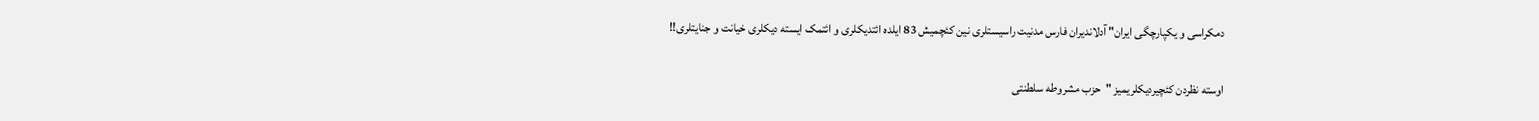دمکراسی و یکپارچگی ایران" آدلاندیران فارس مدنیت راسیستلری نین کئچمیش 83 ایلده ائتدیکلری و ائتمک ایسته دیکلری خیانت و جنایتلری!!

اوسته نظردن کئچیردیکلریمیز "حزب مشروطه سلطنتی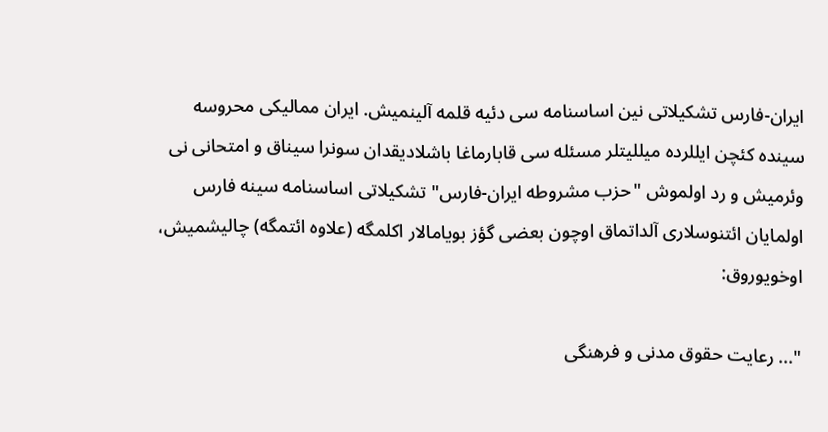ایران-فارس تشکیلاتی نین اساسنامه سی دئیه قلمه آلینمیش. ایران ممالیکی محروسه سینده کئچن ایللرده میللیتلر مسئله سی قابارماغا باشلادیقدان سونرا سیناق و امتحانی نی وئرمیش و رد اولموش "حزب مشروطه ایران-فارس" تشکیلاتی اساسنامه سینه فارس اولمایان ائتنوسلاری آلداتماق اوچون بعضی گؤز بویامالار اکلمگه (علاوه ائتمگه) چالیشمیش، اوخویوروق:

"... رعايت حقوق مدنی و فرهنگی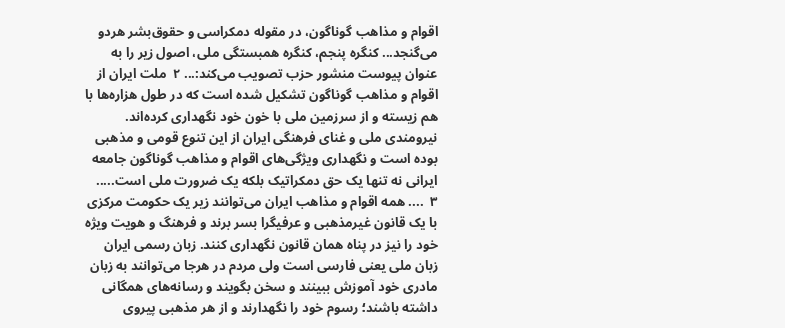اقوام و مذاهب گوناگون، در مقوله دمکراسی و حقوق‌بشر هردو می‌گنجد... کنگره پنجم، کنگره همبستگی ملی، اصول زير را به عنوان پيوست منشور حزب تصويب می‌کند:... ۲  ملت ايران از اقوام و مذاهب گوناگون تشکيل شده است که در طول هزاره‌ها با هم زيسته و از سرزمين ملی با خون خود نگهداری کرده‌اند. نيرومندی ملی و غنای فرهنگی ايران از اين تنوع قومی و مذهبی بوده است و نگهداری ويژگی‌های اقوام و مذاهب گوناگون جامعه ايرانی نه تنها يک حق دمکراتيک بلکه يک ضرورت ملی است.....   ۳  .... همه اقوام و مذاهب ايران می‌توانند زير يک حکومت مرکزی با يک قانون غيرمذهبی و عرفيگرا بسر برند و فرهنگ و هويت ويژه خود را نيز در پناه همان قانون نگهداری کنند. زبان رسمی ايران زبان ملی يعنی فارسی است ولی مردم در هرجا می‌توانند به زبان مادری خود آموزش ببينند و سخن بگويند و رسانه‌های همگانی داشته باشند؛ رسوم خود را نگهدارند و از هر مذهبی پيروی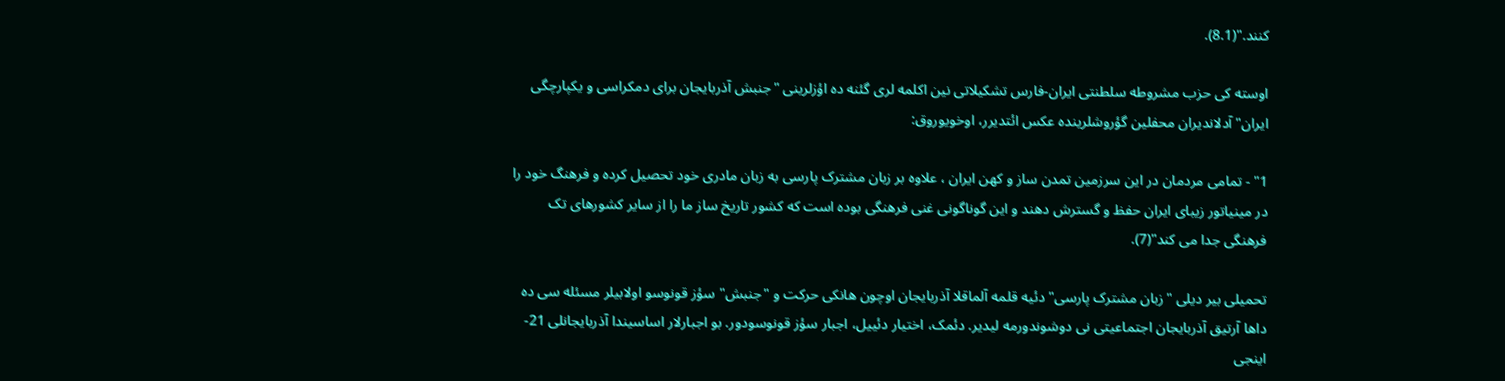کنند."(8.1).

اوسته کی حزب مشروطه سلطنتی ایران-فارس تشکیلاتی نین اکلمه لری گئنه ده اؤزلرینی "جنبش آذربایجان برای دمکراسی و یکپارچگی ایران" آدلاندیران محفلین گؤروشلرینده عکس ائتدیرر، اوخویوروق:

1" - تمامی مردمان در این سرزمین تمدن ساز و کهن ایران ، علاوه بر زبان مشترک پارسی به زبان مادری خود تحصیل کرده و فرهنگ خود را در مینیاتور زیبای ایران حفظ و گسترش دهند و این گوناگونی غنی فرهنگی بوده است که کشور تاریخ ساز ما را از سایر کشورهای تک فرهنگی جدا می کند"(7).

تحمیلی بیر دیلی "زبان مشترک پارسی" دئیه قلمه آلماقلا آذربایجان اوچون هانکی حرکت و "جنبش" سؤز قونوسو اولابیلر مسئله سی ده داها آرتیق آذربایجان اجتماعیتی نی دوشوندورمه لیدیر. دئمک، اختیار دئییل، اجبار سؤز قونوسودور. بو اجبارلار اساسیندا آذربایجانلی 21-اینجی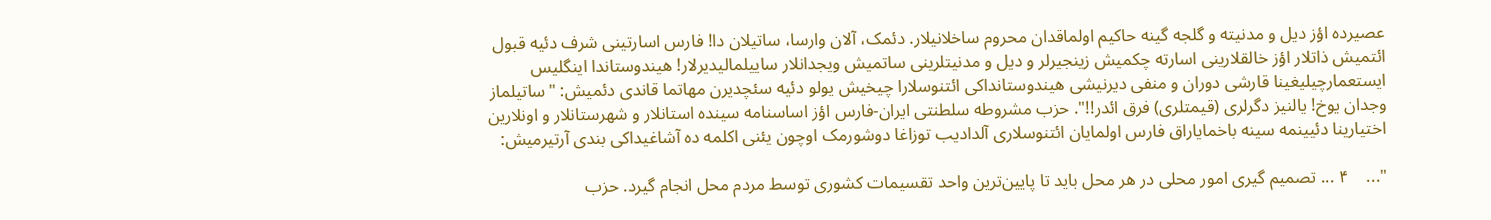عصیرده اؤز دیل و مدنیته و گلجه گینه حاکیم اولماقدان محروم ساخلانیلار. دئمک، آلان وارسا، ساتیلان دا! فارس اسارتینی شرف دئیه قبول ائتمیش ذاتلار اؤز خالقلارینی اسارته چکمیش زینجیرلر و دیل و مدنیتلرینی ساتمیش ویجدانلار ساییلمالیدیرلار! هیندوستاندا اینگلیس ایستعمارچیلیغینا قارشی دوران و منفی دیرنیشی هیندوستانداکی ائتنوسلارا چیخیش یولو دئیه سئچدیرن مهاتما قاندی دئمیش: "ساتیلماز وجدان یوخ! یالنیز دگرلری (قیمتلری) فرق ائدر!!". حزب مشروطه سلطنتی ایران-فارس اؤز اساسنامه سینده استانلار و شهرستانلار و اونلارین اختیارینا دئیینمه سینه باخمایاراق فارس اولمایان ائتنوسلاری آلدادیب توزاغا دوشورمک اوچون یئنی اکلمه ده آشاغیداکی بندی آرتیرمیش:

"...    ۴ ... تصميم گيری امور محلی در هر محل بايد تا پايين‌ترين واحد تقسيمات کشوری توسط مردم محل انجام گيرد. حزب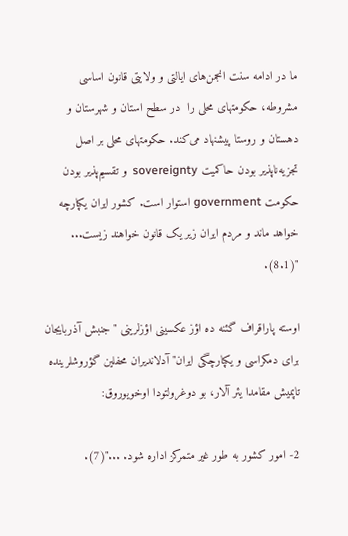ما در ادامه سنت انجمن‌های ايالتی و ولايتی قانون اساسی مشروطه، حکومتهای محلی را  در سطح استان و شهرستان و دهستان و روستا پيشنهاد می‌کند. حکومتهای محلی بر اصل تجزيه‌ناپذير بودن حاکميت sovereignty  و تقسيم‌پذير بودن حکومت government استوار است. کشور ايران يکپارچه خواهد ماند و مردم ايران زير يک قانون خواهند زيست... "(8.1).

اوسته پاراقراف گئنه ده اؤز عکسینی اؤزلرینی "جنبش آذربایجان برای دمکراسی و یکپارچگی ایران" آدلاندیران محفلین گؤروشلرینده تاپمیش مقامدا یئر آلار، بو دوغرولتودا اوخویوروق:

2- امور کشور به طور غیر متمرکز اداره شود. ..."(7).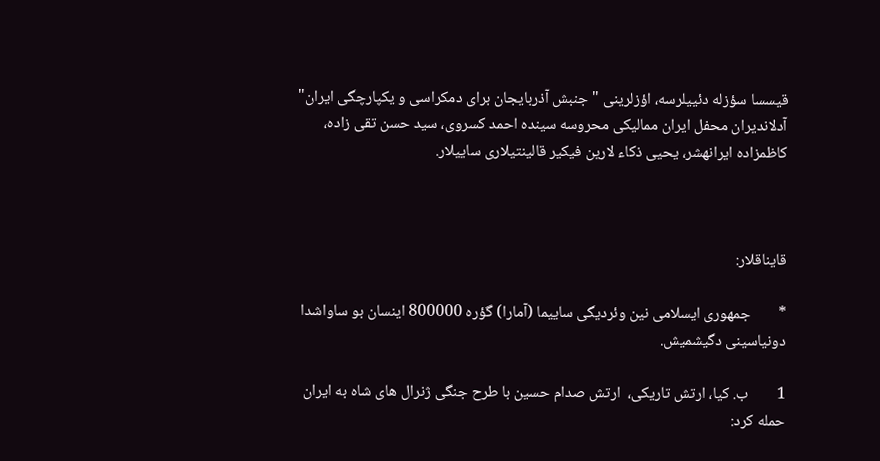قیسسا سؤزله دئییلرسه، اؤزلرینی "جنبش آذربایجان برای دمکراسی و یکپارچگی ایران" آدلاندیران محفل ایران ممالیکی محروسه سینده احمد کسروی، سید حسن تقی زاده، کاظمزاده ایرانهشر، یحیی ذکاء لارین فیکیر قالینتیلاری ساییلار.



قایناقلار:

*        جمهوری ایسلامی نین وئردیگی ساییما (آمارا) گؤره 800000 اینسان بو ساواشدا دونیاسینی دگیشمیش.

1        ب. کیا، ارتش تاريكی،  ارتش صدام حسين با طرح جنگی ژنرال های شاه به ايران حمله كرد: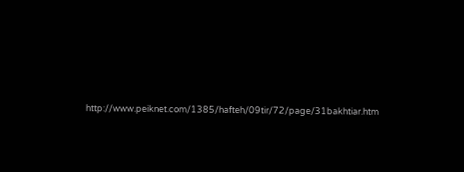http://www.peiknet.com/1385/hafteh/09tir/72/page/31bakhtiar.htm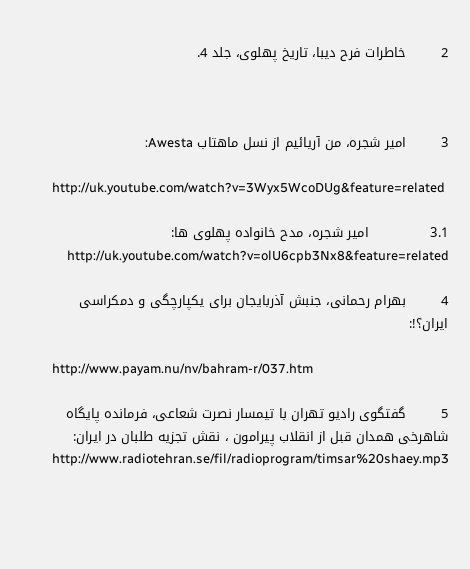2        خاطرات فرح دیبا، تاریخ پهلوی، جلد 4.



3        امیر شجره، من آریائیم از نسل ماهتاب Awesta:

http://uk.youtube.com/watch?v=3Wyx5WcoDUg&feature=related

3.1              امیر شجره، مدح خانواده پهلوی ها:  http://uk.youtube.com/watch?v=olU6cpb3Nx8&feature=related

4        بهرام رحمانی، جنبش آذربایجان برای یکپارچگی و دمکراسی ایران؟!:

http://www.payam.nu/nv/bahram-r/037.htm

5        گفتگوی راديو تهران با تيمسار نصرت شعاعی، فرمانده پايگاه شاهرخی همدان قبل از انقلاب پيرامون ، نقش تجزيه طلبان در ايران: http://www.radiotehran.se/fil/radioprogram/timsar%20shaey.mp3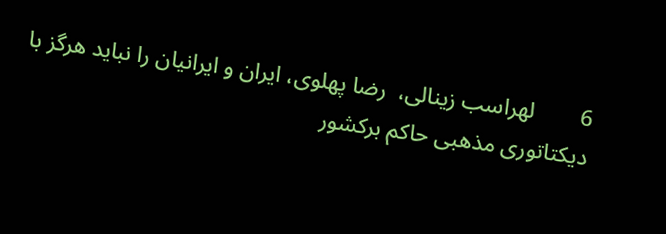6        لهراسب زینالی،  رضا پهلوی، ایران و ایرانیان را نباید هرگز با دیکتاتوری مذهبی حاکم برکشور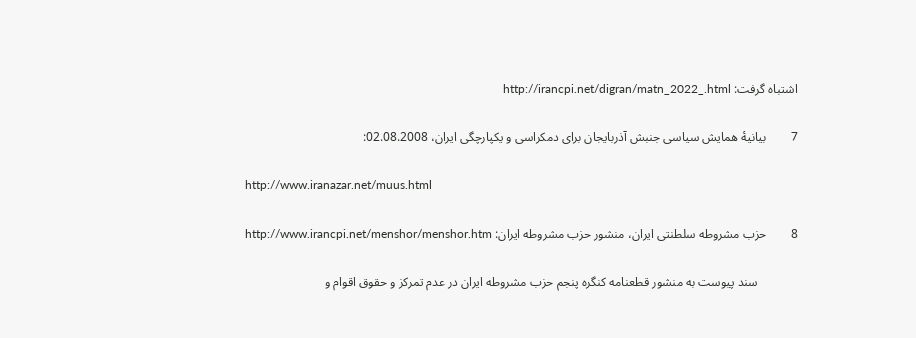اشتباه گرفت: http://irancpi.net/digran/matn_2022_.html

7        بیانیۀ همایش سیاسی جنبش آذربایجان برای دمکراسی و یکپارچگی ایران، 02.08.2008:

http://www.iranazar.net/muus.html

8        حزب مشروطه سلطنتی ایران، منشور حزب مشروطه ایران: http://www.irancpi.net/menshor/menshor.htm

             سند پيوست به منشور قطعنامه کنگره پنجم حزب مشروطه ايران در عدم تمرکز و حقوق اقوام و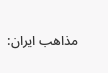مذاهب ايران: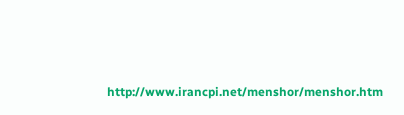http://www.irancpi.net/menshor/menshor.htm